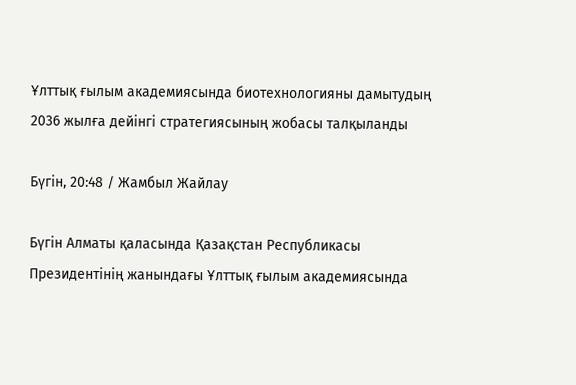Ұлттық ғылым академиясында биотехнологияны дамытудың 2036 жылға дейінгі стратегиясының жобасы талқыланды

Бүгін, 20:48 / Жамбыл Жайлау

Бүгін Алматы қаласында Қазақстан Республикасы Президентінің жанындағы Ұлттық ғылым академиясында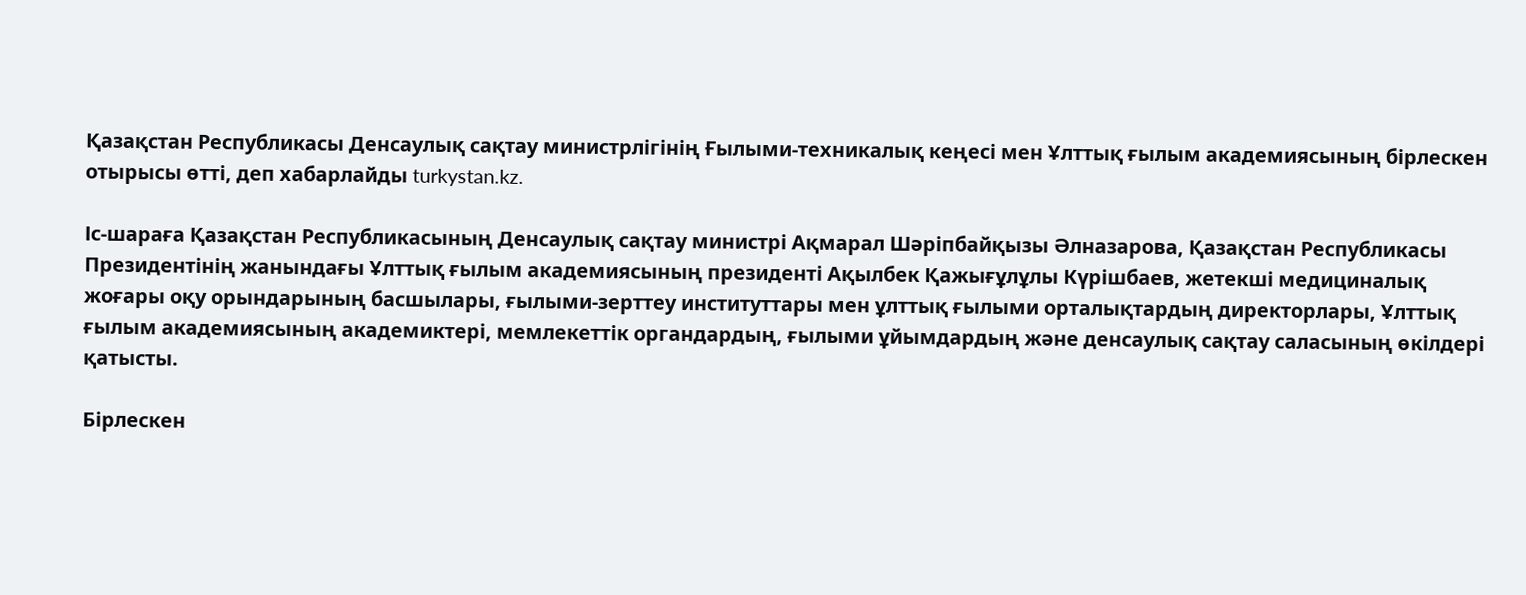Қазақстан Республикасы Денсаулық сақтау министрлігінің Ғылыми-техникалық кеңесі мен Ұлттық ғылым академиясының бірлескен отырысы өтті, деп хабарлайды turkystan.kz.

Іс-шараға Қазақстан Республикасының Денсаулық сақтау министрі Ақмарал Шәріпбайқызы Әлназарова, Қазақстан Республикасы Президентінің жанындағы Ұлттық ғылым академиясының президенті Ақылбек Қажығұлұлы Күрішбаев, жетекші медициналық жоғары оқу орындарының басшылары, ғылыми-зерттеу институттары мен ұлттық ғылыми орталықтардың директорлары, Ұлттық ғылым академиясының академиктері, мемлекеттік органдардың, ғылыми ұйымдардың және денсаулық сақтау саласының өкілдері қатысты.

Бірлескен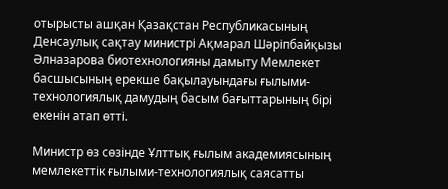отырысты ашқан Қазақстан Республикасының Денсаулық сақтау министрі Ақмарал Шәріпбайқызы Әлназарова биотехнологияны дамыту Мемлекет басшысының ерекше бақылауындағы ғылыми-технологиялық дамудың басым бағыттарының бірі екенін атап өтті.

Министр өз сөзінде Ұлттық ғылым академиясының мемлекеттік ғылыми-технологиялық саясатты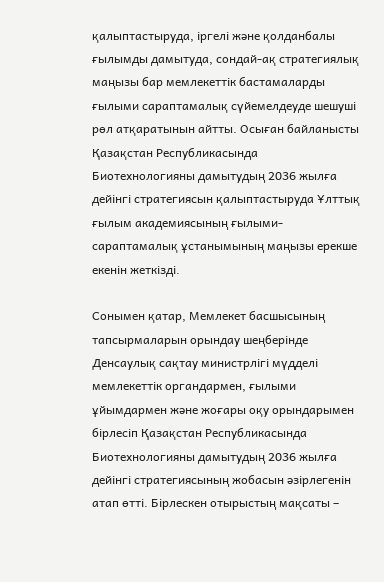қалыптастыруда, іргелі және қолданбалы ғылымды дамытуда, сондай-ақ стратегиялық маңызы бар мемлекеттік бастамаларды ғылыми сараптамалық сүйемелдеуде шешуші рөл атқаратынын айтты. Осыған байланысты Қазақстан Республикасында Биотехнологияны дамытудың 2036 жылға дейінгі стратегиясын қалыптастыруда Ұлттық ғылым академиясының ғылыми-сараптамалық ұстанымының маңызы ерекше екенін жеткізді.

Сонымен қатар, Мемлекет басшысының тапсырмаларын орындау шеңберінде Денсаулық сақтау министрлігі мүдделі мемлекеттік органдармен, ғылыми ұйымдармен және жоғары оқу орындарымен бірлесіп Қазақстан Республикасында Биотехнологияны дамытудың 2036 жылға дейінгі стратегиясының жобасын әзірлегенін атап өтті. Бірлескен отырыстың мақсаты –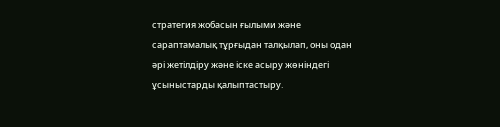стратегия жобасын ғылыми және сараптамалық тұрғыдан талқылап, оны одан әрі жетілдіру және іске асыру жөніндегі ұсыныстарды қалыптастыру.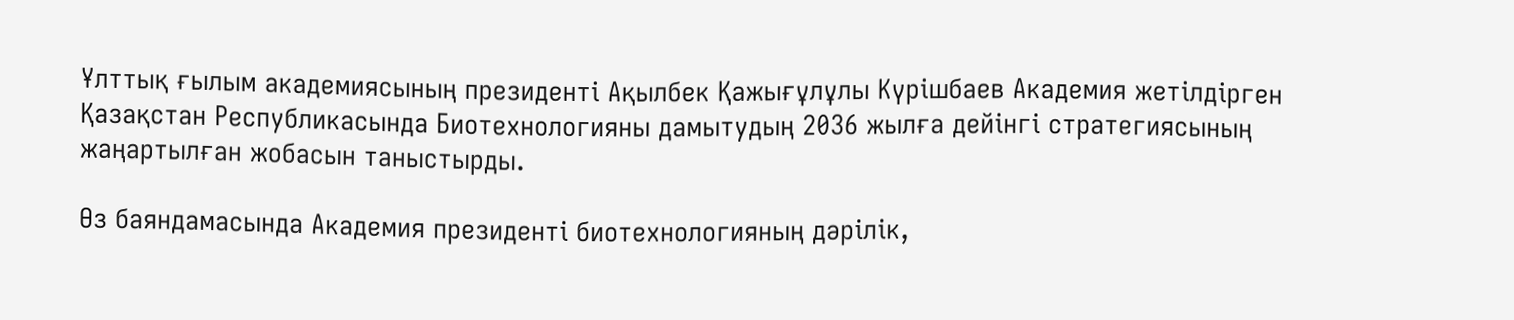Ұлттық ғылым академиясының президенті Ақылбек Қажығұлұлы Күрішбаев Академия жетілдірген Қазақстан Республикасында Биотехнологияны дамытудың 2036 жылға дейінгі стратегиясының жаңартылған жобасын таныстырды.

Өз баяндамасында Академия президенті биотехнологияның дәрілік,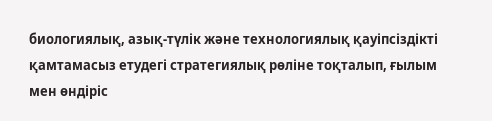биологиялық, азық-түлік және технологиялық қауіпсіздікті қамтамасыз етудегі стратегиялық рөліне тоқталып, ғылым мен өндіріс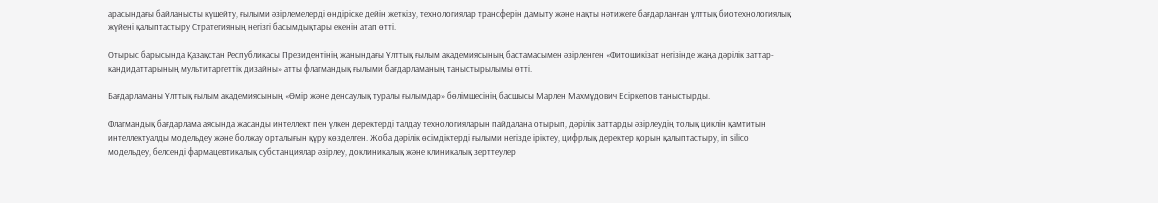арасындағы байланысты күшейту, ғылыми әзірлемелерді өндіріске дейін жеткізу, технологиялар трансферін дамыту және нақты нәтижеге бағдарланған ұлттық биотехнологиялық жүйені қалыптастыру Стратегияның негізгі басымдықтары екенін атап өтті.

Отырыс барысында Қазақстан Республикасы Президентінің жанындағы Ұлттық ғылым академиясының бастамасымен әзірленген «Фитошикізат негізінде жаңа дәрілік заттар-кандидаттарының мультитаргеттік дизайны» атты флагмандық ғылыми бағдарламаның таныстырылымы өтті.

Бағдарламаны Ұлттық ғылым академиясының «Өмір және денсаулық туралы ғылымдар» бөлімшесінің басшысы Марлен Махмұдович Есіркепов таныстырды.

Флагмандық бағдарлама аясында жасанды интеллект пен үлкен деректерді талдау технологияларын пайдалана отырып, дәрілік заттарды әзірлеудің толық циклін қамтитын интеллектуалды модельдеу және болжау орталығын құру көзделген. Жоба дәрілік өсімдіктерді ғылыми негізде іріктеу, цифрлық деректер қорын қалыптастыру, in silico модельдеу, белсенді фармацевтикалық субстанциялар әзірлеу, доклиникалық және клиникалық зерттеулер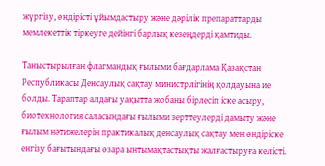жүргізу, өндірісті ұйымдастыру және дәрілік препараттарды мемлекеттік тіркеуге дейінгі барлық кезеңдерді қамтиды.

Таныстырылған флагмандық ғылыми бағдарлама Қазақстан Республикасы Денсаулық сақтау министрлігінің қолдауына ие болды. Тараптар алдағы уақытта жобаны бірлесіп іске асыру, биотехнология саласындағы ғылыми зерттеулерді дамыту және ғылым нәтижелерін практикалық денсаулық сақтау мен өндіріске енгізу бағытындағы өзара ынтымақтастықты жалғастыруға келісті.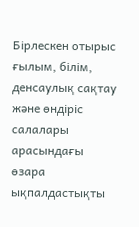Бірлескен отырыс ғылым, білім, денсаулық сақтау және өндіріс салалары арасындағы өзара ықпалдастықты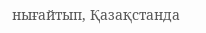нығайтып, Қазақстанда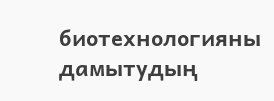биотехнологияны дамытудың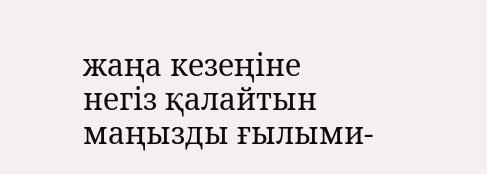жаңа кезеңіне негіз қалайтын маңызды ғылыми-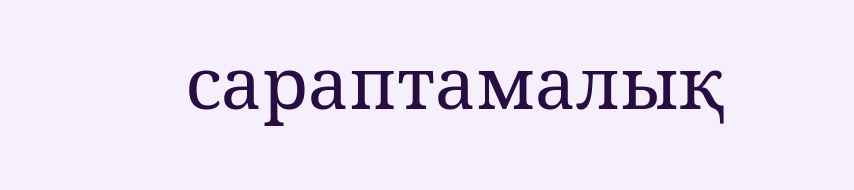сараптамалық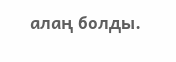алаң болды.